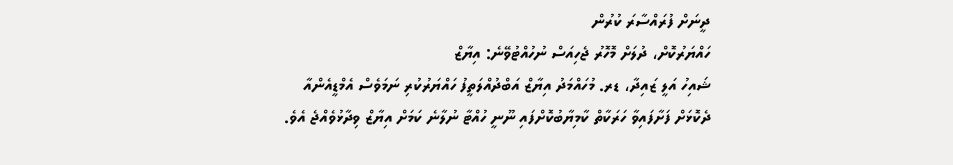ދީނަށް ފުރައްސާރަ ކުރުން
ހައްޔަރުކޮށް، ދުލަށް މޮހޮރު ޖެހިއަސް ނުހުއްޓުވޭނެ: އިޔާޒް
ޝައިހު އަލީ ޒައިދާ، ޑރ. މުހައްމަދު އިޔާޒް އަބްދުއްލަތީފު ހައްޔަރުކުރި ނަމަވެސް އެމްޑީއެންއާ ދެކޮޅަށް ފަށާފައިވާ ހަރަކާތް ކާމިޔާބުކޮށްފައި ނޫނީ ހުއްޓާ ނުލާނެ ކަމަށް އިޔާޒް ވިދާޅުވެއްޖެ އެވެ.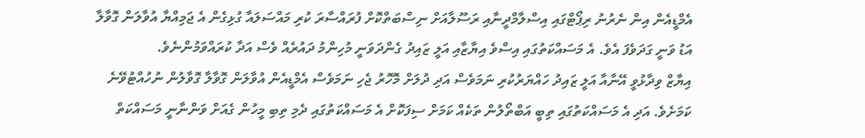އެމްޑީއެން އިން ނެރުނު ރިޕޯޓްގައި އިސްލާމްދީނާއި ރަސޫލާއަށް ނިސްބަތްކޮށް ފުރައްސާރަ ކުރި މައްސަލައާ ގުޅިގެން އެ ޖަމިއްޔާ އުވާލަން ގޮވާލާ އަޑު ވަނީ ގަދަވެފަ އެވެ. އެ މަސައްކަތުގައި އިސްވެ އިޔާޒާއި އަލީ ޒައިދު ގެންދަވަނީ މުހިންމު ދައުރެއް ވެސް އަދާ ކުރައްވަމުންނެވެ.
އިޔާޒް ވިދާޅުވީ އޭނާއާ އަލީ ޒައިދު ހައްޔަރުކުރި ނަމަވެސް އަދި ދުލަށް މޮހޮރު ޖެހި ނަމަވެސް އެމްޑީއެން އުވާލަން ގޮވާލާ ގޮވާލުން ނުހުއްޓުވޭނެ ކަމަށެވެ. އަދި އެ މަސައްކަތުގައި ތިބީ އަބްތޯލުން ތަކެއް ކަމަށް ސިފަކޮށް އެ މަސައްކަތުގައި ދެމި ތިބި މީހުން ގެއަށް ވަންނާނީ މަސައްކަތް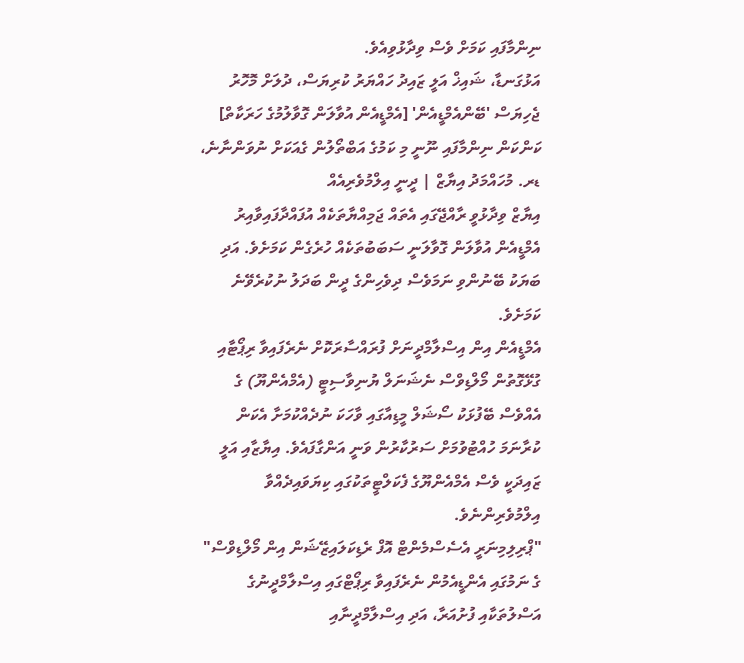ނިންމާފައި ކަމަށް ވެސް ވިދާޅުވިއެވެ.
އަޅުގަނޑާ، ޝައިޚް އަލީ ޒައިދު ހައްޔަރު ކުރިޔަސް، ދުލަށް މޮހޮރު ޖެހިޔަސް 'ބޭންއެމްޑީއެން' [އެމްޑީއެން އުވާލަން ގޮވާލުމުގެ ހަރަކާތް] ކަންކަން ނިންމާފައި ނޫނީ މި ކަމުގެ އަބްތޯލުން ގެއަކަށް ނުވަންނާނެ،
ޑރ. މުހައްމަދު އިޔާޒް | ދީނީ އިލްމުވެރިއެއް
އިޔާޒް ވިދާޅުވީ ރާއްޖޭގައި އެތައް ޖަމިއްޔާތަކެއް އުފައްދާފައިވާއިރު އެމްޑީއެން އުވާލަން ގޮވާލަނީ ސަބަބުތަކެއް ހުރެގެން ކަމަށެވެ. އަދި ބަޔަކު ބޭނުންވި ނަމަވެސް ދިވެހިންގެ ދީން ބަދަލު ނުކުރެވޭނެ ކަމަށެވެ.
އެމްޑީއެން އިން އިސްލާމްދީނަށް ފުރައްސާރަކޮށް ނެރެފައިވާ ރިޕޯޓާއި ގުޅޭގޮތުން މޯލްޑިވްސް ނެޝަނަލް ޔުނިވާސިޓީ (އެމްއެންޔޫ) ގެ އެއްވެސް ބޭފުޅަކު ސޯޝަލް މީޑިއާގައި ވާހަކަ ނުދެއްކުމަށާ އެކަން ކުރާނަމަ ހުއްޓުވުމަށް ސަރުކާރުން ވަނީ އަންގާފައެވެ. އިޔާޒާއި އަލީ ޒައިދަކީ ވެސް އެމްއެންޔޫގެ ފެކަލްޓީތަކުގައި ކިޔަވައިދެއްވާ އިލްމުވެރިންނެވެ.
"ޕްރިލިމިނަރީ އެސެސްމެންޓް އޮފް ރެޑިކަލައިޒޭޝަން އިން މޯލްޑިވްސް" ގެ ނަމުގައި އެންޑީއެމުން ނެރެފައިވާ ރިޕޯޓްގައި އިސްލާމްދީނުގެ އަސްލުތަކާއި ފުށުއަރާ، އަދި އިސްލާމްދީނާއި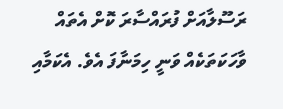ރަސޫލާއަށް ފުރައްސާރަ ކޮށް އެތައް ވާހަކަތަކެއް ވަނީ ހިމަނާފަ އެވެ. އެކަމާއި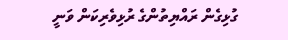ގުޅިގެން ރައްޔިތުންގެ ރުޅިވެރިކަން ވަނީ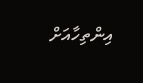އިންތިހާއަށް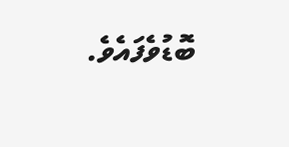ބޮޑުވެފައެވެ.